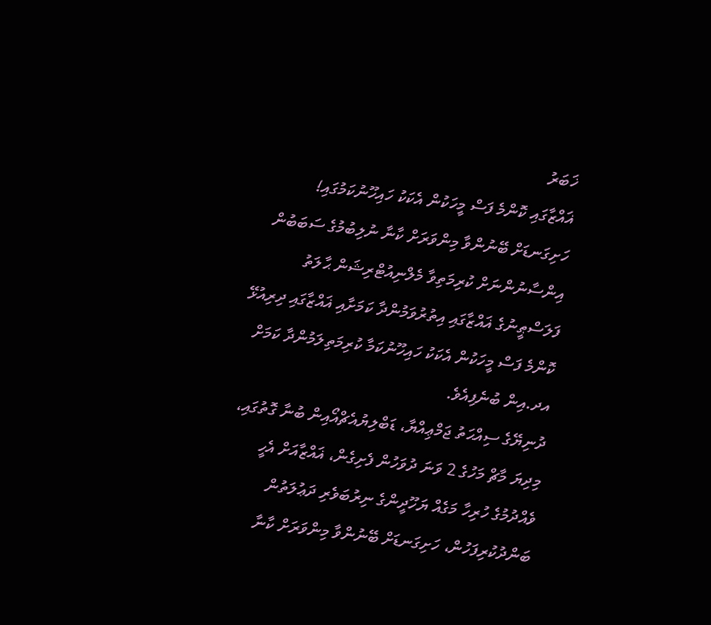ޚަބަރު
ޣައްޒާގައި ކޮންމެ ފަސް މީހަކުން އެކަކު ހައިހޫނުކަމުގައި!
ހަށިގަނޑަށް ބޭނުންވާ މިންވަރަށް ކާނާ ނުލިބުމުގެ ސަބަބުން އިންސާނުންނަށް ކުރިމަތިވާ މެލްނިއުޓްރިޝަން ޙާލަތު ފަލަސްޠީނުގެ ޣައްޒާގައި އިތުރުވަމުންދާ ކަމަށާއި ޣައްޒާގައި ދިރިއުޅޭ ކޮންމެ ފަސް މީހަކުން އެކަކު ހައިހޫނުކަމާ ކުރިމަތިލަމުންދާ ކަމަށް އދ.އިން ބުނެފިއެވެ.
ދުނިޔޭގެ ސިއްޙަތު ޖަމްޢިއްޔާ، ޑަބްލިޔުއެޗްއޯއިން ބުނާ ގޮތުގައި، މިދިޔަ މާޗް މަހުގެ 2 ވަނަ ދުވަހުން ފެށިގެން، ޣައްޒާއަށް އެހީ ވެއްދުމުގެ ހުރިހާ މަގެއް ޔަހޫދީންގެ ނިރުބަވެރި ދަޢުލަތުން ބަންދުކުރިފަހުން، ހަށިގަނޑަށް ބޭނުންވާ މިންވަރަށް ކާނާ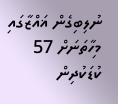ނުލިބިގެން ޣައްޒާގައި މިހާތަނަށް 57 ކުޑަކުދިން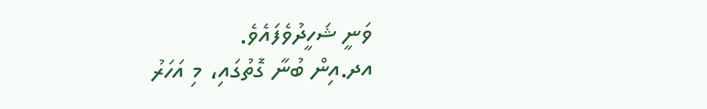ވަނީ ޝަހީދުވެފައެވެ.
އދ.އިން ބުނާ ގޮތުގައި، މި އަހަރު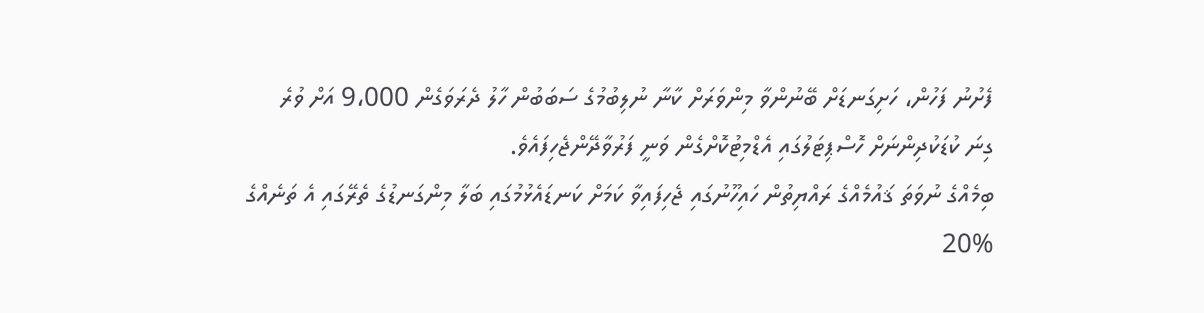ފެށުނު ފަހުން، ހަށިގަނޑަށް ބޭނުންވާ މިންވަރަށް ކާނާ ނުލިބުމުގެ ސަބަބުން ހާލު ދެރަވަގެން 9،000 އަށް ވުރެ ގިނަ ކުޑަކުދިންނަށް ހޮސްޕިޓަލުގައި އެޑްމިޓުކޮށްގެން ވަނީ ފަރުވާދޭންޖެހިފައެވެ.
ބިމެއްގެ ނުވަތަ ޤައުމެއްގެ ރައްޔިތުން ހައިހޫނުގައި ޖެހިފައިވާ ކަމަށް ކަނޑައެޅުމުގައި ބަލާ މިންގަނޑުގެ ތެރޭގައި އެ ތަނެއްގެ %20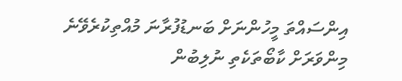އިންސައްތަ މީހުންނަށް ބަނޑުފުރާނަ މުއްތިކުރެވޭނެ މިންވަރަށް ކާބޯތަކެތި ނުލިބުން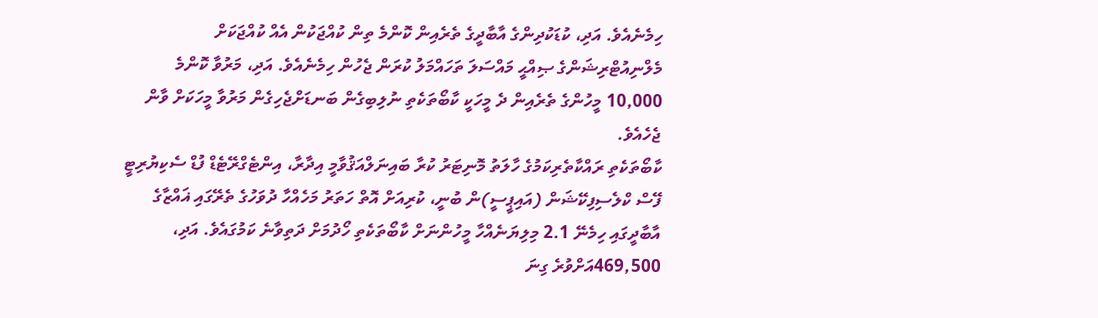ހިމެނެއެވެ. އަދި، ކުޑަކުދިންގެ އާބާދީގެ ތެރެއިން ކޮންމެ ތިން ކުއްޖަކުން އެއް ކުއްޖަކަށް މެލްނިއުޓްރިޝަންގެ ޞިއްޙީ މައްސަލަ ތަހައްމަލު ކުރަން ޖެހުން ހިމެނެއެވެ. އަދި، މަރުވާ ކޮންމެ 10,000 މީހުންގެ ތެރެއިން ދެ މީހަކީ ކާބޯތަކެތި ނުލިބިގެން ބަނޑަށްޖެހިގެން މަރުވާ މީހަކަށް ވާން ޖެހެއެވެ.
ކާބޯތަކެތި ރައްކާތެރިކަމުގެ ހާލަތު މޮނިޓަރު ކުރާ ބައިނަލްއަޤުވާމީ އިދާރާ، އިންޓެގްރޭޓެޑް ފުޑް ސެކިޔުރިޓީ ފޭސް ކްލެސިފިކޭޝަން (އައިޕީސީ)ން ބުނީ، ކުރިއަށް އޮތް ހަތަރު މަހެއްހާ ދުވަހުގެ ތެރޭގައި ޣައްޒާގެ އާބާދީގައި ހިމެނޭ 2.1 މިލިޔަނެއްހާ މީހުންނަށް ކާބޯތަކެތި ހޯދުމަށް ދަތިވާނެ ކަމުގައެވެ. އަދި، 469,500އަށްވުރެ ގިނަ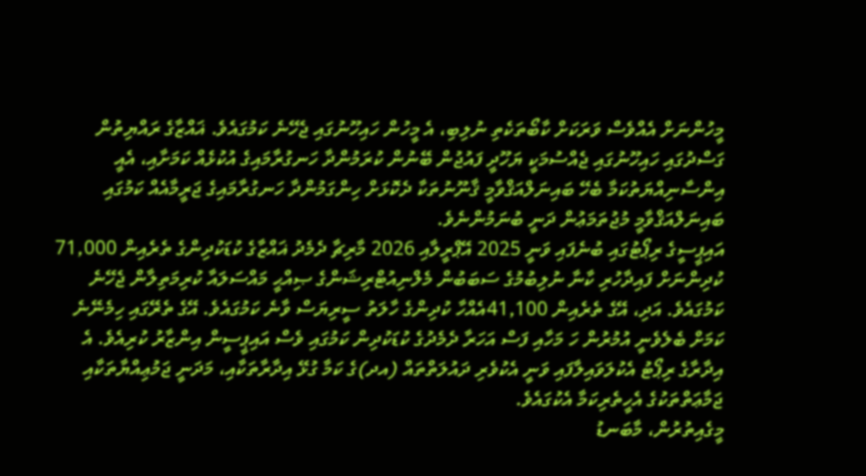މީހުންނަށް އެއްވެސް ވަރަކަށް ކާބޯތަކެތި ނުލިބި، އެ މީހުން ހައިހޫނުގައި ޖެހޭނެ ކަމުގައެވެ. ޣައްޒާގެ ރައްޔިތުން ގަސްދުގައި ހައިހޫނުގައި ޖެއްސުމަކީ ޔަހޫދީ ފައުޖުން ބޭނުން ކުރަމުންދާ ހަނގުރާމައިގެ އުކުޅެއް ކަމަށާއި، އެއީ އިންސާނިއްޔަތުކަމާ ބެހޭ ބައިނަލްއަޤްވާމީ ޤާނޫނުތަކާ ދެކޮޅަށް ހިންގަމުންދާ ހަނގުރާމައިގެ ޖަރީމާއެއް ކަމުގައި ބައިނަލްއަޤްވާމީ މުޖުތަމަޢުން ދަނީ ބުނަމުންނެވެ.
އައިޕީސީގެ ރިޕޯޓުގައި ބުނެފައި ވަނީ 2025 އޭޕްރީލާއި 2026 މާރިޗާ ދެމެދު ޣައްޒާގެ ކުޑަކުދިންގެ ތެރެއިން 71,000 ކުދިންނަށް ފައިދާހުރި ކާނާ ނުލިބުމުގެ ސަބަބުން މެލްނިއުޓްރިޝަންގެ ޞިއްޙީ މައްސަލައާ ކުރިމަތިލާން ޖެހޭނެ ކަމުގައެވެ. އަދި، އޭގެ ތެރެއިން 41,100އެއްހާ ކުދިންގެ ހާލަތު ސީރިޔަސް ވާނެ ކަމުގައެވެ. އޭގެ ތެރޭގައި ހިމެނޭނެ ކަމަށް ބެލެވެނީ އުމުރުން ހަ މަހާއި ފަސް އަހަރާ ދެމެދުގެ ކުޑަކުދިން ކަމުގައި ވެސް އައިޕީސީން އިންޒާރު ކުރިއެވެ. އެ އިދާރާގެ ރިޕޯޓު އެކުލަވައިލާފައި ވަނީ އެކުވެރި ދައުލަތްތައް (އދ)ގެ ކަމާ ގުޅޭ އިދާރާތަކާއި، މަދަނީ ޖަމުޢިއްޔާތަކާއި ޖަމާޢަތްތަކުގެ އެހީތެރިކަމާ އެކުގައެވެ.
މީގެއިތުރުން، މާބަނޑު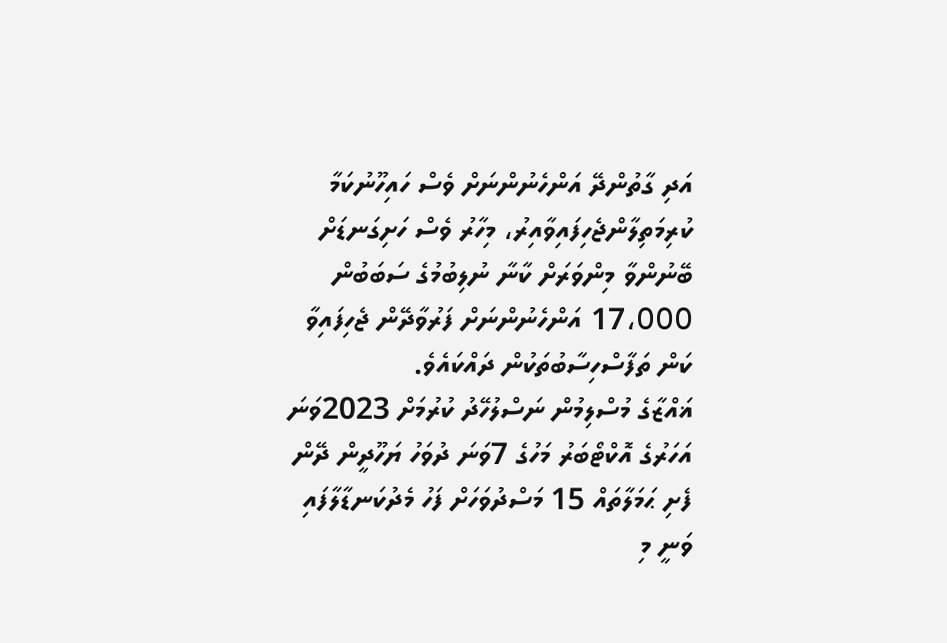އަދި ގާތުންދޭ އަންހެނުންނަށް ވެސް ހައިހޫނުކަމާ ކުރިމަތިލާންޖެހިފައިވާއިރު، މިހާރު ވެސް ހަށިގަނޑަށް ބޭނުންވާ މިންވަރަށް ކާނާ ނުލިބުމުގެ ސަބަބުން 17،000 އަންހެނުންނަށް ފަރުވާދޭން ޖެހިފައިވާ ކަން ތަފާސްހިސާބުތަކުން ދައްކައެވެ.
ޣައްޒާގެ މުސްލިމުން ނަސްލުހޭދު ކުރުމަށް 2023ވަނަ އަހަރުގެ އޮކްޓޯބަރު މަހުގެ 7ވަނަ ދުވަހު ޔަހޫދީން ދޭން ފެށި ޙަމަލާތައް 15 މަސްދުވަހަށް ފަހު މެދުކަނޑާލާފައި ވަނީ މި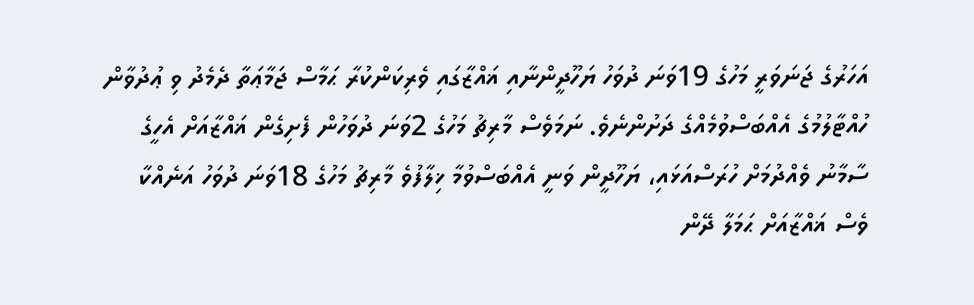އަހަރުގެ ޖަނަވަރީ މަހުގެ 19ވަނަ ދުވަހު ޔަހޫދީންނާއި ޣައްޒާގައި ވެރިކަންކުރާ ޙަމާސް ޖަމާޢަތާ ދެމެދު ވި ޢުދުވާން ހުއްޓާލުމުގެ އެއްބަސްވުމެއްގެ ދަށުންނެވެ. ނަމަވެސް މާރިޗު މަހުގެ 2ވަނަ ދުވަހުން ފެށިގެން ޣައްޒާއަށް އެހީގެ ސާމާނު ވެއްދުމަށް ހުރަސްއަޅައި، ޔަހޫދީން ވަނީ އެއްބަސްވުމާ ޚިލާފުވެ މާރިޗު މަހުގެ 18ވަނަ ދުވަހު އަނެއްކާ ވެސް ޣައްޒާއަށް ޙަމަލާ ދޭން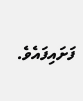ފަށައިފައެވެ.